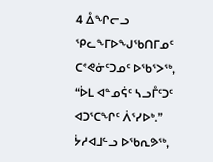4 ᐂᖏᓕᓗ ᕿᓚᖕᒥᐅᖑᖃᑎᒥᓄᑦ ᑕᕝᕙᓃᑦᑐᓄᑦ ᐅᖃᕐᐳᖅ, “ᐆᒪ ᐊᓐᓄᕌᑦ ᓴᓗᒤᑦᑐᑦ ᐊᑐᕐᑕᖏᑦ ᐲᕐᓯᐅᒃ.” ᔮᓱᐊᒧᓪᓗ ᐅᖃᕆᕗᖅ,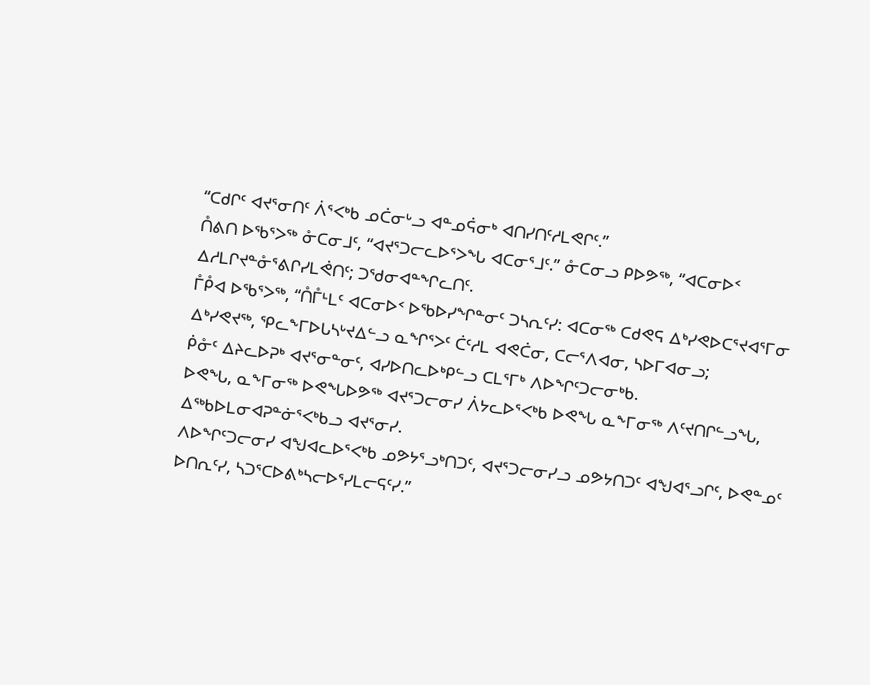“ᑕᑯᒋᑦ ᐊᔪᕐᓂᑎᑦ ᐲᕐᐸᒃᑲ ᓄᑖᓂᒡᓗ ᐊᓐᓄᕌᓂᒃ ᐊᑎᓯᑎᑦᓱᒪᕙᒋᑦ.”
ᑍᕕᑎ ᐅᖃᕐᐳᖅ ᓁᑕᓂᒧᑦ, “ᐊᔪᕐᑐᓕᓚᐅᕐᐳᖓ ᐊᑕᓂᕐᒧᑦ.” ᓁᑕᓂᓗ ᑭᐅᕗᖅ, “ᐊᑕᓂᐅᑉ ᐃᓱᒪᒋᔪᓐᓁᕐᕕᒋᓯᒪᕚᑎᑦ; ᑐᖁᓂᐊᓐᖏᓚᑎᑦ.
ᒤᑬᐊ ᐅᖃᕐᐳᖅ, “ᑍᒤᒻᒪᑦ ᐊᑕᓂᐅᑉ ᐅᖃᐅᓯᖏᓐᓂᑦ ᑐᓴᕆᑦᓯ: ᐊᑕᓂᖅ ᑕᑯᕙᕋ ᐃᒃᓯᕙᐅᑕᕐᔪᐊᕐᒥᓂ ᐃᒃᓯᕙᔪᖅ, ᕿᓚᖕᒥᐅᒐᓴᒡᔪᐃᓪᓗ ᓇᖏᕐᐳᑦ ᑖᑦᓱᒪ ᐊᕙᑖᓂ, ᑕᓕᕐᐱᐊᓂ, ᓴᐅᒥᐊᓂᓗ;
ᑮᓁᑦ ᐃᔨᓚᐅᕈᒃ ᐊᔪᕐᓂᓐᓂᑦ, ᐊᓯᐅᑎᓚᐅᒃᑭᓪᓗ ᑕᒪᕐᒥᒃ ᐱᐅᖏᑦᑐᓕᓂᒃᑲ.
ᐅᕙᖓ, ᓇᖕᒥᓂᖅ ᐅᕙᖓᐅᕗᖅ ᐊᔪᕐᑐᓕᓂᓯ ᐲᔭᓚᐅᕐᐸᒃᑲ ᐅᕙᖓ ᓇᖕᒥᓂᖅ ᐱᑦᔪᑎᒋᓪᓗᖓ, ᐃᖅᑲᐅᒪᓂᐊᕈᓐᓃᕐᐸᒃᑲᓗ ᐊᔪᕐᓂᓯ.
ᐱᐅᖏᑦᑐᓕᓂᓯ ᐊᖑᐊᓚᐅᕐᐸᒃᑲ ᓄᕗᔭᕐᓗᒃᑎᑐᑦ, ᐊᔪᕐᑐᓕᓂᓯᓗ ᓄᕗᔭᑎᑐᑦ ᐊᖑᐊᕐᓗᒋᑦ, ᐅᕙᓐᓄᑦ ᐅᑎᕆᑦᓯ, ᓴᑐᕐᑕᐅᕕᒃᓴᓕᐅᕐᓯᒪᓕᕋᑦᓯ.”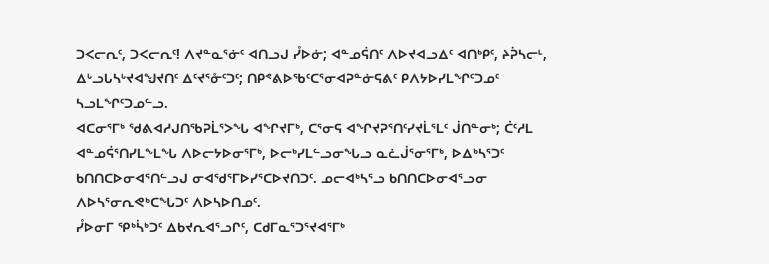ᑐᐸᓕᕆᑦ, ᑐᐸᓕᕆᑦ! ᐱᔪᓐᓇᕐᓃᑦ ᐊᑎᓗᒍ ᓮᐅᓃ; ᐊᓐᓄᕌᑎᑦ ᐱᐅᔪᐊᓗᐃᑦ ᐊᑎᒃᑭᑦ, ᔨᕉᓴᓕᒻ, ᐃᒡᓗᒐᓴᒡᔪᐊᖑᔪᑎᑦ ᐃᑦᔪᕐᓁᑦᑐᑦ; ᑎᑭᕝᕕᐅᖃᑦᑕᕐᓂᐊᕈᓐᓃᕋᕕᑦ ᑭᐱᔭᐅᓯᒪᖏᑦᑐᓄᑦ ᓴᓗᒪᖏᑦᑐᓄᓪᓗ.
ᐊᑕᓂᕐᒥᒃ ᖁᕕᐊᓱᒍᑎᖃᕈᒫᕐᐳᖓ ᐊᖏᔪᒥᒃ, ᑕᕐᓂᕋ ᐊᖏᔪᕈᕐᑎᑦᓯᔪᒫᕐᒪᑦ ᒎᑎᓐᓂᒃ; ᑖᑦᓱᒪ ᐊᓐᓄᕌᕐᑎᓯᒪᖕᒪᖓ ᐱᐅᓕᔭᐅᓂᕐᒥᒃ, ᐅᓕᒃᓯᒪᓪᓗᓂᖓᓗ ᓇᓛᒎᕐᓂᕐᒥᒃ, ᐅᐃᒃᓴᕐᑐᑦ ᑲᑎᑎᑕᐅᓂᐊᕐᑎᓪᓗᒍ ᓂᐊᖁᕐᒥᐅᓯᕐᑕᐅᔪᑎᑐᑦ. ᓄᓕᐊᒃᓴᕐᓗ ᑲᑎᑎᑕᐅᓂᐊᕐᓗᓂ ᐱᐅᓴᕐᓂᕆᕙᒃᑕᖓᑐᑦ ᐱᐅᓴᐅᑎᓄᑦ.
ᓮᐅᓂᒥ ᕿᒃᓵᒃᑐᑦ ᐃᑲᔪᕆᐊᕐᓗᒋᑦ, ᑕᑯᒥᓇᕐᑐᕐᔪᐊᕐᒥᒃ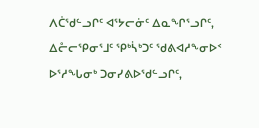ᐱᑖᖁᓪᓗᒋᑦ ᐊᕐᔭᓕᓃᑦ ᐃᓇᖏᕐᓗᒋᑦ, ᐃᓔᓕᕿᓂᕐᒧᑦ ᕿᒃᓵᒃᑐᑦ ᖁᕕᐊᓱᖕᓂᐅᑉ ᐅᕐᓱᖓᓂᒃ ᑐᓂᓯᕕᐅᖁᓪᓗᒋᑦ,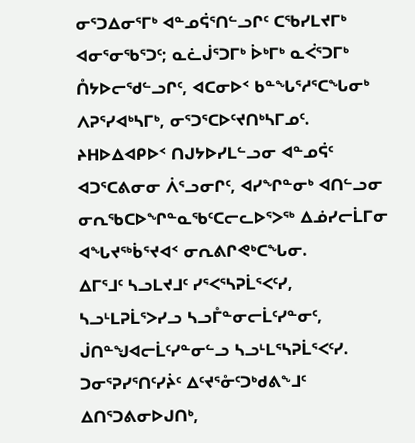ᓂᕐᑐᐃᓂᕐᒥᒃ ᐊᓐᓄᕌᕐᑎᓪᓗᒋᑦ ᑕᖃᓯᒪᔪᒥᒃ ᐊᓂᕐᓂᖃᕐᑐᑦ; ᓇᓛᒎᕐᑐᒥᒃ ᐆᒃᒥᒃ ᓇᐹᕐᑐᒥᒃ ᑍᔭᐅᓕᖁᓪᓗᒋᑦ, ᐊᑕᓂᐅᑉ ᑲᓐᖓᕐᓱᕐᑕᖓᓂᒃ ᐱᕈᕐᓯᐊᒃᓴᒥᒃ, ᓂᕐᑐᕐᑕᐅᑦᔪᑎᒃᓴᒥᓄᑦ.
ᔨᕼᐅᐃᐊᑭᐅᑉ ᑎᒍᔭᐅᓯᒪᓪᓗᓂ ᐊᓐᓄᕌᑦ ᐊᑐᕐᑕᕕᓂᓂ ᐲᕐᓗᓂᒋᑦ, ᐊᓯᖏᓐᓂᒃ ᐊᑎᓪᓗᓂ ᓂᕆᖃᑕᐅᖏᓐᓇᖃᑦᑕᓕᓚᐅᕐᐳᖅ ᐃᓅᓯᓕᒫᒥᓂ ᐊᖓᔪᖅᑳᕐᔪᐊᑉ ᓂᕆᕕᒋᕙᒃᑕᖓᓂ.
ᐃᒥᕐᒧᑦ ᓴᓗᒪᔪᒧᑦ ᓯᕐᐸᕐᓴᕈᒫᕐᐸᑦᓯ, ᓴᓗᒻᒪᕈᒫᕐᐳᓯᓗ ᓴᓗᒤᓐᓂᓕᒫᑦᓯᓐᓂᑦ, ᒎᑎᓐᖑᐊᓕᒫᑦᓯᓐᓂᓪᓗ ᓴᓗᒻᒪᕐᓴᕈᒫᕐᐸᑦᓯ.
ᑐᓂᕐᕈᓯᕐᑎᑦᓯᔩᑦ ᐃᑦᔪᕐᓁᑦᑐᒃᑯᕕᖕᒧᑦ ᐃᑎᕐᑐᕕᓂᐅᒍᑎᒃ,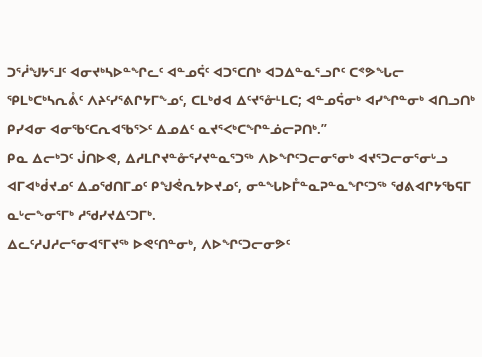ᑐᕐᓲᖑᔭᕐᒧᑦ ᐊᓂᔪᒃᓴᐅᓐᖏᓚᑦ ᐊᓐᓄᕌᑦ ᐊᑐᕐᑕᑎᒃ ᐊᑐᐃᓐᓇᕐᓗᒋᑦ ᑕᕝᕗᖓᓕ ᕿᒪᒃᑕᒃᓴᕆᕔᑦ ᐱᔨᑦᓯᕐᕕᒋᔭᒥᖕᓄᑦ, ᑕᒪᒃᑯᐊ ᐃᑦᔪᕐᓁᒻᒪᑕ; ᐊᓐᓄᕌᓂᒃ ᐊᓯᖏᓐᓂᒃ ᐊᑎᓗᑎᒃ ᑭᓯᐊᓂ ᐊᓂᖃᑦᑕᕆᐊᖃᕐᐳᑦ ᐃᓄᐃᑦ ᓇᔪᕐᐸᒃᑕᖏᓐᓅᓕᕈᑎᒃ.”
ᑭᓇ ᐃᓕᒃᑐᑦ ᒎᑎᐅᕙ, ᐃᓱᒪᒋᔪᓐᓁᕐᓯᔪᓐᓇᕐᑐᖅ ᐱᐅᖏᑦᑐᓕᓂᕐᓂᒃ ᐊᔪᕐᑐᓕᓂᕐᓂᒡᓗ ᐊᒥᐊᒃᑰᔪᓄᑦ ᐃᓄᖁᑎᒥᓄᑦ ᑭᖑᕚᕆᔭᐅᔪᓄᑦ, ᓂᓐᖓᐅᒤᓐᓇᕈᓐᓇᖏᑦᑐᖅ ᖁᕕᐊᒋᔭᖃᕋᒥ ᓇᒡᓕᖕᓂᕐᒥᒃ ᓱᖁᓯᔪᐃᑦᑐᒥᒃ.
ᐃᓚᑦᓱᒍᓱᓕᕐᓂᐊᕐᒥᔪᖅ ᐅᕙᑦᑎᓐᓂᒃ, ᐱᐅᖏᑦᑐᓕᓂᕗᑦ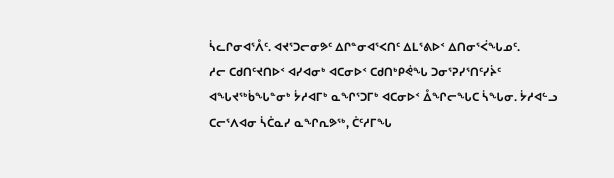ᓵᓚᒋᓂᐊᕐᐰᑦ. ᐊᔪᕐᑐᓕᓂᕗᑦ ᐃᒋᓐᓂᐊᕐᐸᑎᑦ ᐃᒪᕐᕕᐅᑉ ᐃᑎᓂᕐᐹᖓᓄᑦ.
ᓱᓕ ᑕᑯᑎᑦᔪᑎᐅᑉ ᐊᓯᐊᓂᒃ ᐊᑕᓂᐅᑉ ᑕᑯᑎᒃᑭᕚᖓ ᑐᓂᕐᕈᓯᕐᑎᑦᓯᔩᑦ ᐊᖓᔪᖅᑳᖓᓐᓂᒃ ᔮᓱᐊᒥᒃ ᓇᖏᕐᑐᒥᒃ ᐊᑕᓂᐅᑉ ᐂᖏᓕᖓᑕ ᓵᖓᓂ. ᔮᓱᐊᓪᓗ ᑕᓕᕐᐱᐊᓂ ᓵᑖᓇᓯ ᓇᖏᕆᕗᖅ, ᑖᑦᓱᒥᖓ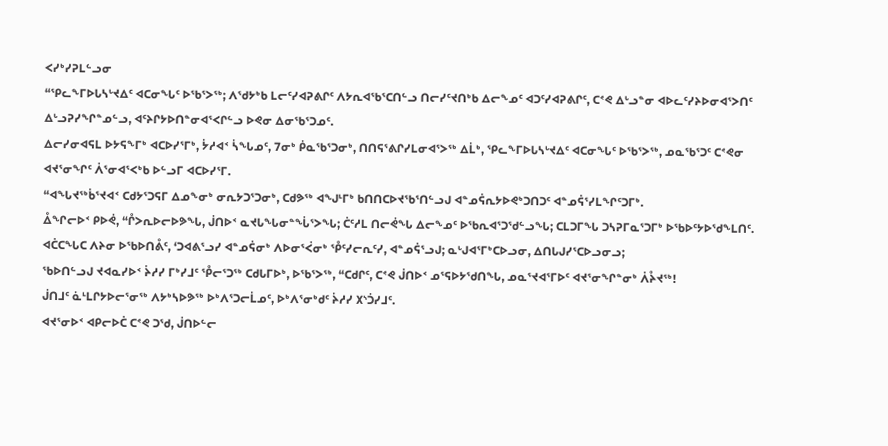ᐸᓯᒃᓯᕈᒪᓪᓗᓂ
“ᕿᓚᖕᒥᐅᒐᓴᒡᔪᐃᑦ ᐊᑕᓂᖓᑦ ᐅᖃᕐᐳᖅ; ᐱᖁᔭᒃᑲ ᒪᓕᑦᓯᐊᕈᕕᒋᑦ ᐱᔭᕆᐊᖃᕐᑕᑎᓪᓗ ᑎᓕᓯᑦᔪᑎᒃᑲ ᐃᓕᖕᓄᑦ ᐊᑐᑦᓯᐊᕈᕕᒋᑦ, ᑕᕝᕙ ᐃᒡᓗᓐᓂ ᐊᐅᓚᑦᓯᔨᐅᓂᐊᕐᐳᑎᑦ ᐃᒡᓗᕈᓯᖏᓐᓄᓪᓗ, ᐊᑦᔨᒋᔭᐅᑎᓐᓂᐊᕐᐸᒋᓪᓗ ᐅᕙᓂ ᐃᓂᖃᕐᑐᓄᑦ.
ᐃᓕᓯᓂᐊᕋᒪ ᐅᔭᕋᖕᒥᒃ ᐊᑕᐅᓯᕐᒥᒃ, ᔮᓱᐊᑉ ᓵᖓᓄᑦ, 7ᓂᒃ ᑮᓇᖃᕐᑐᓂᒃ, ᑎᑎᕋᕐᕕᒋᓯᒪᓂᐊᕐᐳᖅ ᐃᒫᒃ, ᕿᓚᖕᒥᐅᒐᓴᒡᔪᐃᑦ ᐊᑕᓂᖓᑦ ᐅᖃᕐᐳᖅ, ᓄᓇᖃᕐᑐᑦ ᑕᕝᕙᓂ ᐊᔪᕐᓂᖏᑦ ᐲᕐᓂᐊᕐᐸᒃᑲ ᐅᓪᓗᒥ ᐊᑕᐅᓯᕐᒥ.
“ᐊᖓᔪᖅᑳᕐᔪᐊᑉ ᑕᑯᔭᕐᑐᕋᒥ ᐃᓄᖕᓂᒃ ᓂᕆᔭᑐᕐᑐᓂᒃ, ᑕᑯᕗᖅ ᐊᖑᒻᒥᒃ ᑲᑎᑎᑕᐅᔪᖃᕐᑎᓪᓗᒍ ᐊᓐᓄᕌᕆᔭᐅᕙᒃᑐᑎᑐᑦ ᐊᓐᓄᕌᕐᓯᒪᖏᑦᑐᒥᒃ.
ᐂᖏᓕᐅᑉ ᑭᐅᕚ, “ᒊᐳᕆᐅᓕᐅᕗᖓ, ᒎᑎᐅᑉ ᓇᔪᒐᖓᓂᓐᖔᕐᐳᖓ; ᑖᑦᓱᒪ ᑎᓕᕚᖓ ᐃᓕᖕᓄᑦ ᐅᖃᕆᐊᕐᑐᖁᓪᓗᖓ; ᑕᒪᑐᒥᖓ ᑐᓴᕈᒥᓇᕐᑐᒥᒃ ᐅᖃᐅᑦᔭᐅᖁᖕᒪᑎᑦ.
ᐊᑖᑕᖓᑕ ᐱᔨᓂ ᐅᖃᐅᑎᕔᑦ, ‘ᑐᐊᕕᕐᓗᓯ ᐊᓐᓄᕌᓂᒃ ᐱᐅᓂᕐᐹᓂᒃ ᕾᑦᓯᓕᕆᑦᓯ, ᐊᓐᓄᕌᕐᓗᒍ; ᓇᒡᒍᐊᕐᒥᒃᑕᐅᓗᓂ, ᐃᑎᒐᒍᓯᕐᑕᐅᓗᓂᓗ;
ᖃᐅᑎᓪᓗᒍ ᔪᐊᓇᓯᐅᑉ ᔩᓱᓯ ᒥᒃᓯᒧᑦ ᕾᓕᕐᑐᖅ ᑕᑯᒐᒥᐅᒃ, ᐅᖃᕐᐳᖅ, “ᑕᑯᒋᑦ, ᑕᕝᕙ ᒎᑎᐅᑉ ᓄᕐᕋᐅᔭᖁᑎᖓ, ᓄᓇᕐᔪᐊᕐᒥᐅᑦ ᐊᔪᕐᓂᖏᓐᓂᒃ ᐲᔧᔪᖅ!
ᒎᑎᒧᑦ ᓈᒻᒪᒋᔭᐅᓕᕐᓂᖅ ᐱᔭᒃᓴᐅᕗᖅ ᐅᒃᐱᕐᑐᓕᒫᓄᑦ, ᐅᒃᐱᕐᓂᒃᑯᑦ ᔩᓱᓯ ᙭ᔅᑑᓯᒧᑦ.
ᐊᔪᕐᓂᐅᑉ ᐊᑭᓕᐅᑖ ᑕᕝᕙ ᑐᖁ, ᒎᑎᐅᓪᓕ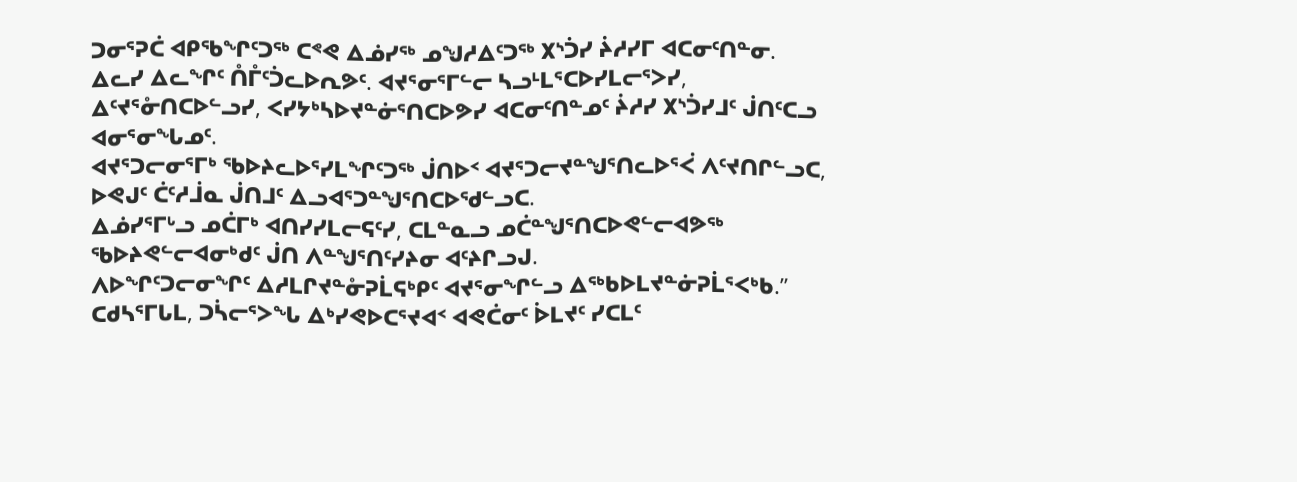ᑐᓂᕐᕈᑖ ᐊᑭᖃᖏᑦᑐᖅ ᑕᕝᕙ ᐃᓅᓯᖅ ᓄᖑᓱᐃᑦᑐᖅ ᙭ᔅᑑᓯ ᔩᓱᓯᒥ ᐊᑕᓂᑦᑎᓐᓂ.
ᐃᓚᓯ ᐃᓚᖏᑦ ᑍᒤᑦᑑᓚᐅᕆᕗᑦ. ᐊᔪᕐᓂᕐᒥᓪᓕ ᓴᓗᒻᒪᕐᑕᐅᓯᒪᓕᕐᐳᓯ, ᐃᑦᔪᕐᓁᑎᑕᐅᓪᓗᓯ, ᐸᓯᔭᒃᓴᐅᔪᓐᓃᕐᑎᑕᐅᕗᓯ ᐊᑕᓂᑦᑎᓐᓄᑦ ᔩᓱᓯ ᙭ᔅᑑᓯᒧᑦ ᒎᑎᑦᑕᓗ ᐊᓂᕐᓂᖓᓄᑦ.
ᐊᔪᕐᑐᓕᓂᕐᒥᒃ ᖃᐅᔨᓚᐅᕐᓯᒪᖏᑦᑐᖅ ᒎᑎᐅᑉ ᐊᔪᕐᑐᓕᔪᓐᖑᕐᑎᓚᐅᕐᐹ ᐱᑦᔪᑎᒋᓪᓗᑕ, ᐅᕙᒍᑦ ᑖᑦᓱᒨᓇ ᒎᑎᒧᑦ ᐃᓗᐊᕐᑐᓐᖑᕐᑎᑕᐅᖁᓪᓗᑕ.
ᐃᓅᓯᕐᒥᒡᓗ ᓄᑖᒥᒃ ᐊᑎᓯᓯᒪᓕᕋᑦᓯ, ᑕᒪᓐᓇᓗ ᓄᑖᓐᖑᕐᑎᑕᐅᕙᓪᓕᐊᕗᖅ ᖃᐅᔨᕙᓪᓕᐊᓂᒃᑯᑦ ᒎᑎ ᐱᓐᖑᕐᑎᑦᓯᔨᓂ ᐊᑦᔨᒋᓗᒍ.
ᐱᐅᖏᑦᑐᓕᓂᖏᑦ ᐃᓱᒪᒋᔪᓐᓁᕈᒫᕋᒃᑭᑦ ᐊᔪᕐᓂᖏᓪᓗ ᐃᖅᑲᐅᒪᔪᓐᓃᕈᒫᕐᐸᒃᑲ.”
ᑕᑯᓴᕐᒥᒐᒪ, ᑐᓵᓕᕐᐳᖓ ᐃᒃᓯᕙᐅᑕᕐᔪᐊᑉ ᐊᕙᑖᓂᑦ ᐆᒪᔪᑦ ᓯᑕᒪᑦ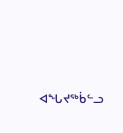ᐊᖓᔪᖅᑳᓪᓗ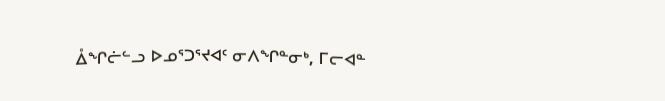ᐂᖏᓖᓪᓗ ᐅᓄᕐᑐᕐᔪᐊᑦ ᓂᐱᖏᓐᓂᒃ, ᒥᓕᐊᓐ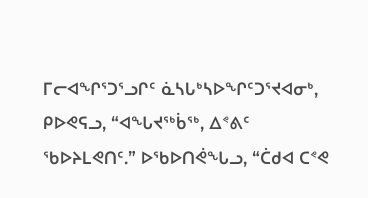ᒥᓕᐊᖏᕐᑐᕐᓗᒋᑦ ᓈᓴᒐᒃᓴᐅᖏᑦᑐᕐᔪᐊᓂᒃ,
ᑭᐅᕙᕋᓗ, “ᐊᖓᔪᖅᑳᖅ, ᐃᕝᕕᑦ ᖃᐅᔨᒪᕙᑎᑦ.” ᐅᖃᐅᑎᕚᖓᓗ, “ᑖᑯᐊ ᑕᕝᕙ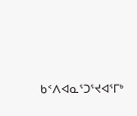ᑲᑉᐱᐊᓇᕐᑐᕐᔪᐊᕐᒥᒃ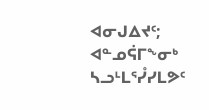ᐊᓂᒍᐃᔪᑦ; ᐊᓐᓄᕌᒥᖕᓂᒃ ᓴᓗᒻᒪᕐᓮᓯᒪᕗᑦ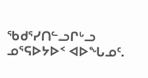ᖃᑯᕐᓯᑎᓪᓗᒋᒡᓗ ᓄᕐᕋᐅᔭᐅᑉ ᐊᐅᖓᓄᑦ.